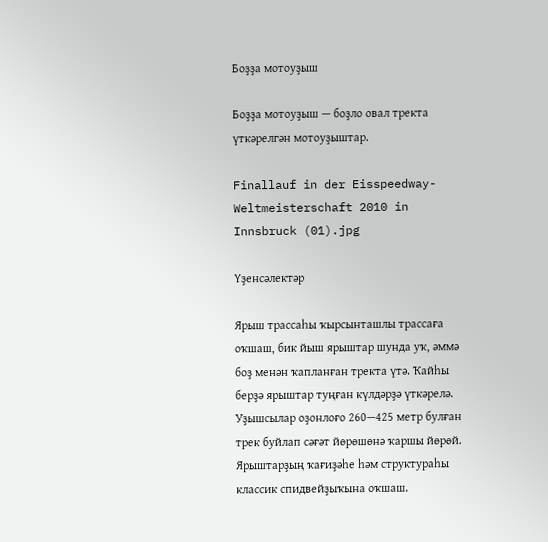Боҙҙа мотоуҙыш

Боҙҙа мотоуҙыш — боҙло овал тректа үткәрелгән мотоуҙыштар.

Finallauf in der Eisspeedway-Weltmeisterschaft 2010 in Innsbruck (01).jpg

Үҙенсәлектәр

Ярыш трассаһы ҡырсынташлы трассаға оҡшаш, бик йыш ярыштар шунда уҡ, әммә боҙ менән ҡапланған тректа үтә. Ҡайһы берҙә ярыштар туңған күлдәрҙә үткәрелә. Уҙышсылар оҙонлоғо 260—425 метр булған трек буйлап сәғәт йөрөшөнә ҡаршы йөрөй. Ярыштарҙың ҡағиҙәһе һәм структураһы классик спидвейҙыҡына оҡшаш.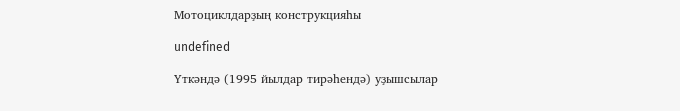Мотоциклдарҙың конструкцияһы

undefined

Үткәндә (1995 йылдар тирәһендә) уҙышсылар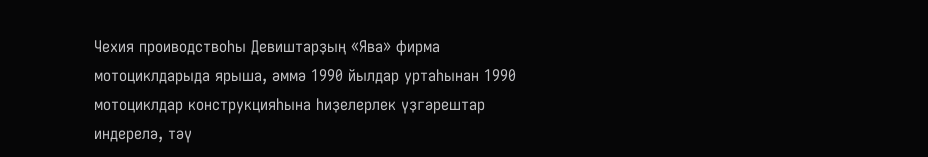Чехия проиводствоһы Девиштарҙың «Ява» фирма мотоциклдарыда ярыша, әммә 1990 йылдар уртаһынан 1990 мотоциклдар конструкцияһына һиҙелерлек үҙгәрештар индерелә, тәү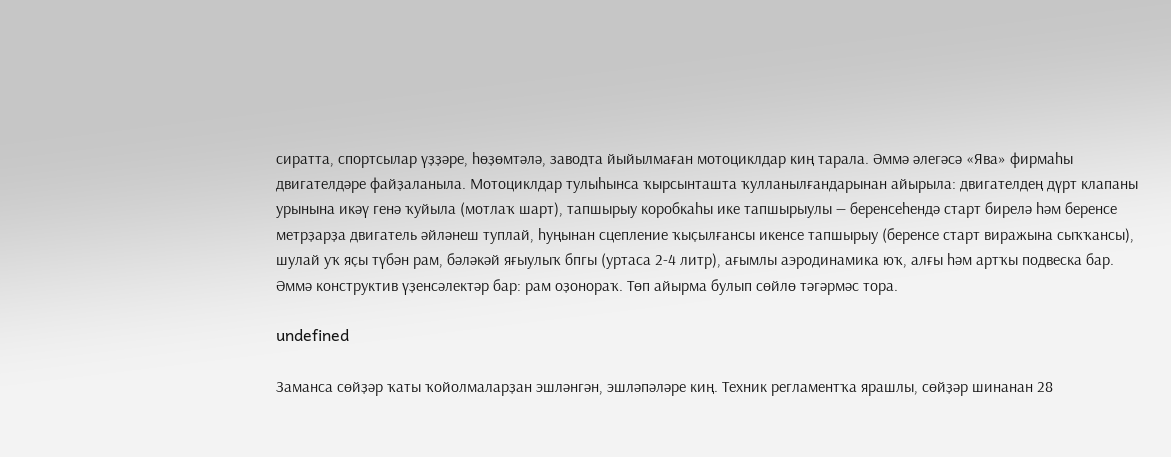сиратта, спортсылар үҙҙәре, һөҙөмтәлә, заводта йыйылмаған мотоциклдар киң тарала. Әммә әлегәсә «Ява» фирмаһы двигателдәре файҙаланыла. Мотоциклдар тулыһынса ҡырсынташта ҡулланылғандарынан айырыла: двигателдең дүрт клапаны урынына икәү генә ҡуйыла (мотлаҡ шарт), тапшырыу коробкаһы ике тапшырыулы — беренсеһендә старт бирелә һәм беренсе метрҙарҙа двигатель әйләнеш туплай, һуңынан сцепление ҡыҫылғансы икенсе тапшырыу (беренсе старт виражына сыҡҡансы), шулай уҡ яҫы түбән рам, бәләкәй яғыулыҡ бпгы (уртаса 2-4 литр), ағымлы аэродинамика юҡ, алғы һәм артҡы подвеска бар. Әммә конструктив үҙенсәлектәр бар: рам оҙонораҡ. Төп айырма булып сөйлө тәгәрмәс тора.

undefined

Заманса сөйҙәр ҡаты ҡойолмаларҙан эшләнгән, эшләпәләре киң. Техник регламентҡа ярашлы, сөйҙәр шинанан 28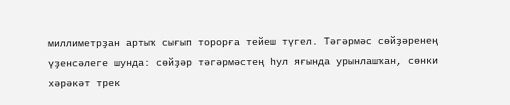миллиметрҙан артыҡ сығып торорға тейеш түгел. Тәгәрмәс сөйҙәренең үҙенсәлеге шунда: сөйҙәр тәгәрмәстең һул яғында урынлашҡан, сөнки хәрәкәт трек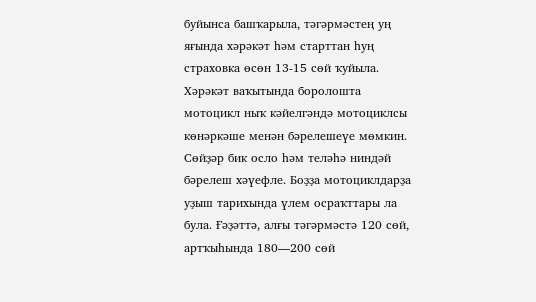буйынса башҡарыла, тәгәрмәстең уң яғында хәрәкәт һәм старттан һуң страховка өсөн 13-15 сөй ҡуйыла. Хәрәкәт ваҡытында боролошта мотоцикл ныҡ кәйелгәндә мотоциклсы көнәркәше менән бәрелешеүе мөмкин. Сөйҙәр бик осло һәм теләһә ниндәй бәрелеш хәүефле. Боҙҙа мотоциклдарҙа уҙыш тарихында үлем осраҡттары ла була. Ғәҙәттә, алғы тәгәрмәстә 120 сөй, артҡыһында 180—200 сөй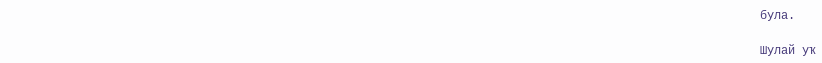була.

Шулай уҡ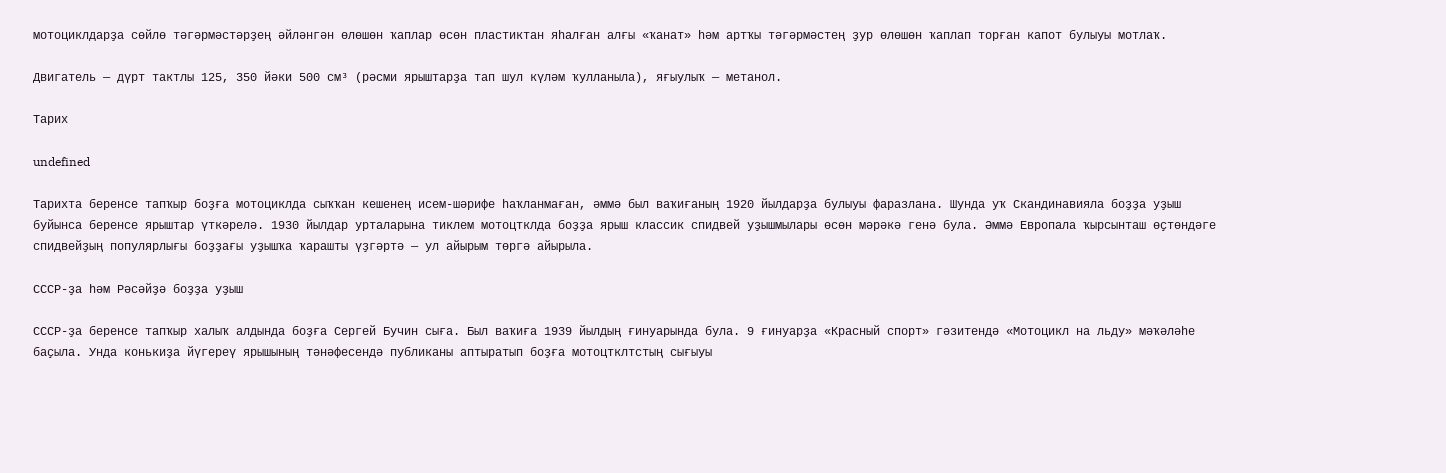мотоциклдарҙа сөйлө тәгәрмәстәрҙең әйләнгән өлөшөн ҡаплар өсөн пластиктан яһалған алғы «ҡанат» һәм артҡы тәгәрмәстең ҙур өлөшөн ҡаплап торған капот булыуы мотлаҡ.

Двигатель — дүрт тактлы 125, 350 йәки 500 см³ (рәсми ярыштарҙа тап шул күләм ҡулланыла), яғыулыҡ — метанол.

Тарих

undefined

Тарихта беренсе тапҡыр боҙға мотоциклда сыҡҡан кешенең исем-шәрифе һаҡланмаған, әммә был ваҡиғаның 1920 йылдарҙа булыуы фаразлана. Шунда уҡ Скандинавияла боҙҙа уҙыш буйынса беренсе ярыштар үткәрелә. 1930 йылдар урталарына тиклем мотоцтклда боҙҙа ярыш классик спидвей уҙышмылары өсөн мәрәкә генә була. Әммә Европала ҡырсынташ өҫтөндәге спидвейҙың популярлығы боҙҙағы уҙышҡа ҡарашты үҙгәртә — ул айырым төргә айырыла.

СССР-ҙа һәм Рәсәйҙә боҙҙа уҙыш

СССР-ҙа беренсе тапҡыр халыҡ алдында боҙға Сергей Бучин сыға. Был ваҡиға 1939 йылдың ғинуарында була. 9 ғинуарҙа «Красный спорт» гәзитендә «Мотоцикл на льду» мәҡәләһе баҫыла. Унда конькиҙа йүгереү ярышының тәнәфесендә публиканы аптыратып боҙға мотоцтклтстың сығыуы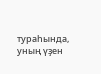тураһында, уның үҙен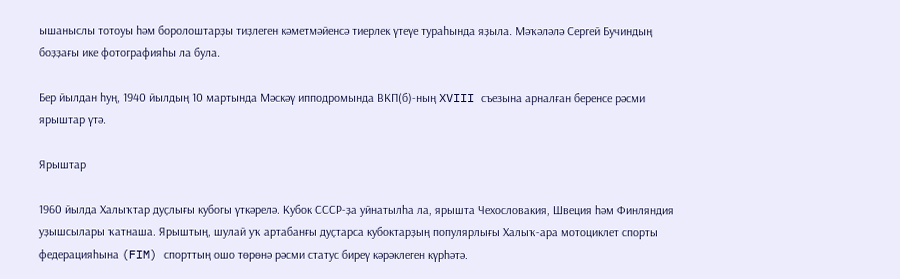ышаныслы тотоуы һәм боролоштарҙы тиҙлеген кәметмәйенсә тиерлек үтеүе тураһында яҙыла. Мәҡәләлә Сергей Бучиндың боҙҙағы ике фотографияһы ла була.

Бер йылдан һуң, 1940 йылдың 10 мартында Мәскәү ипподромында ВКП(б)-ның XVIII съезына арналған беренсе рәсми ярыштар үтә.

Ярыштар

1960 йылда Халыҡтар дуҫлығы кубогы үткәрелә. Кубок СССР-ҙа уйнатылһа ла, ярышта Чехословакия, Швеция һәм Финляндия уҙышсылары ҡатнаша. Ярыштың, шулай уҡ артабанғы дуҫтарса кубоктарҙың популярлығы Халыҡ-ара мотоциклет спорты федерацияһына (FIM) спорттың ошо төрөнә рәсми статус биреү кәрәклеген күрһәтә.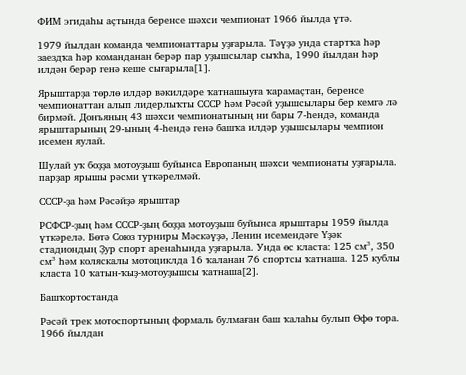ФИМ эгидаһы аҫтында беренсе шәхси чемпионат 1966 йылда үтә.

1979 йылдан команда чемпионаттары уҙғарыла. Тәүҙә унда стартҡа һәр заездҡа һәр команданан берәр пар уҙышсылар сыҡһа, 1990 йылдан һәр илдән берәр генә кеше сығарыла[1].

Ярыштарҙа төрлө илдәр вәкилдәре ҡатнашыуға ҡарамаҫтан, беренсе чемпионаттан алып лидерлыҡты СССР һәм Рәсәй уҙышсылары бер кемгә лә бирмәй. Донъяның 43 шәхси чемпионатының ни бары 7-һендә, команда ярыштарының 29-ының 4-һендә генә башҡа илдәр уҙышсылары чемпион исемен яулай.

Шулай уҡ боҙҙа мотоуҙыш буйынса Европаның шәхси чемпионаты уҙғарыла. парҙар ярышы рәсми үткәрелмәй.

СССР-ҙа һәм Рәсәйҙә ярыштар

РСФСР-ҙың һәм СССР-ҙың боҙҙа мотоуҙыш буйынса ярыштары 1959 йылда үткәрелә. Бөтә Союз турниры Мәскәүҙә, Ленин исемендәге Үҙәк стадиондың Ҙур спорт аренаһында уҙғарыла. Унда өс класта: 125 см³, 350 см³ һәм коляскалы мотоциклда 16 ҡаланан 76 спортсы ҡатнаша. 125 кублы класта 10 ҡатын-ҡыҙ-мотоуҙышсы ҡатнаша[2].

Башҡортостанда

Рәсәй трек мотоспортының формаль булмаған баш ҡалаһы булып Өфө тора. 1966 йылдан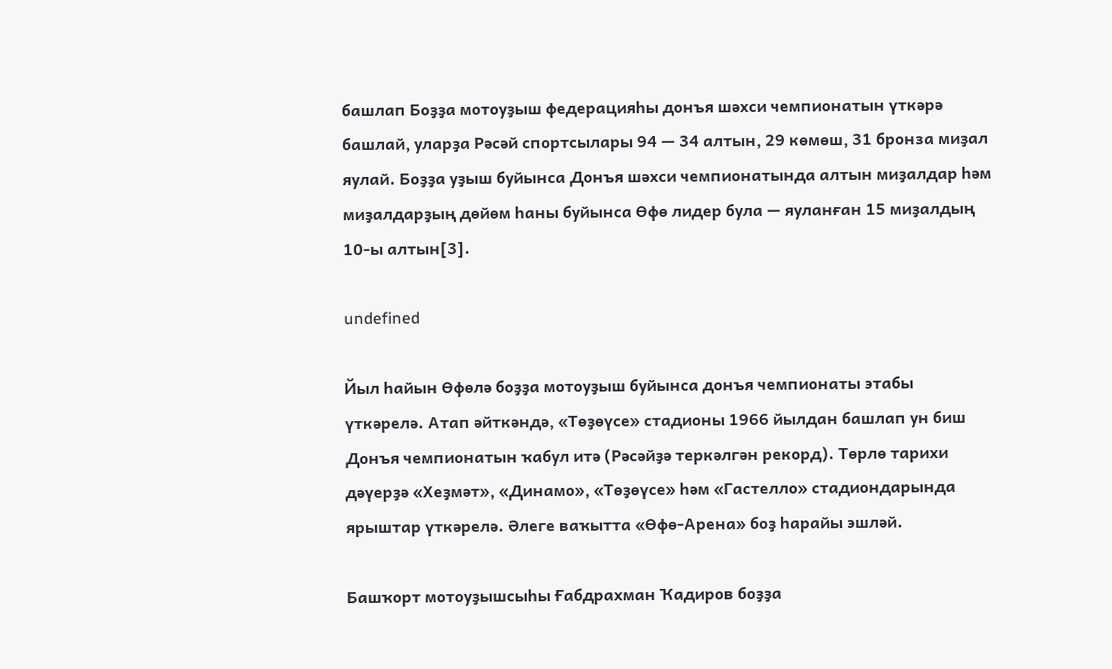башлап Боҙҙа мотоуҙыш федерацияһы донъя шәхси чемпионатын үткәрә башлай, уларҙа Рәсәй спортсылары 94 — 34 алтын, 29 көмөш, 31 бронза миҙал яулай. Боҙҙа уҙыш буйынса Донъя шәхси чемпионатында алтын миҙалдар һәм миҙалдарҙың дөйөм һаны буйынса Өфө лидер була — яуланған 15 миҙалдың 10-ы алтын[3].

undefined

Йыл һайын Өфөлә боҙҙа мотоуҙыш буйынса донъя чемпионаты этабы үткәрелә. Атап әйткәндә, «Төҙөүсе» стадионы 1966 йылдан башлап ун биш Донъя чемпионатын ҡабул итә (Рәсәйҙә теркәлгән рекорд). Төрлө тарихи дәүерҙә «Хеҙмәт», «Динамо», «Төҙөүсе» һәм «Гастелло» стадиондарында ярыштар үткәрелә. Әлеге ваҡытта «Өфө-Арена» боҙ һарайы эшләй.

Башҡорт мотоуҙышсыһы Ғабдрахман Ҡадиров боҙҙа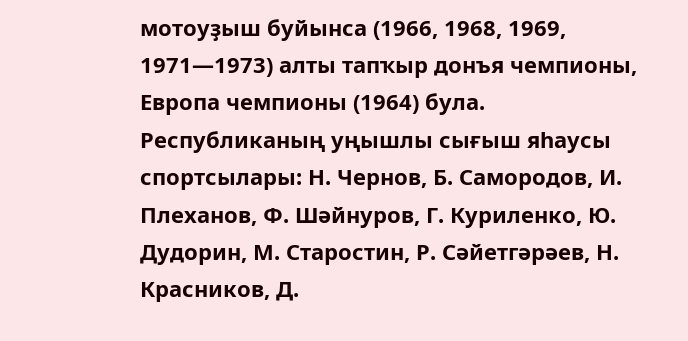мотоуҙыш буйынса (1966, 1968, 1969, 1971—1973) алты тапҡыр донъя чемпионы, Европа чемпионы (1964) була. Республиканың уңышлы сығыш яһаусы спортсылары: Н. Чернов, Б. Самородов, И. Плеханов, Ф. Шәйнуров, Г. Куриленко, Ю. Дудорин, М. Старостин, Р. Сәйетгәрәев, Н. Красников, Д.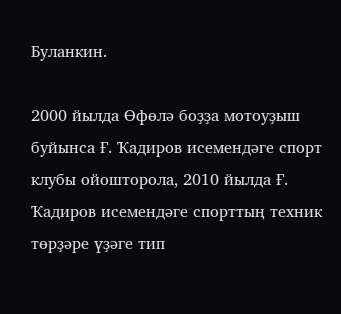Буланкин.

2000 йылда Өфөлә боҙҙа мотоуҙыш буйынса Ғ. Ҡадиров исемендәге спорт клубы ойошторола, 2010 йылда Ғ. Ҡадиров исемендәге спорттың техник төрҙәре үҙәге тип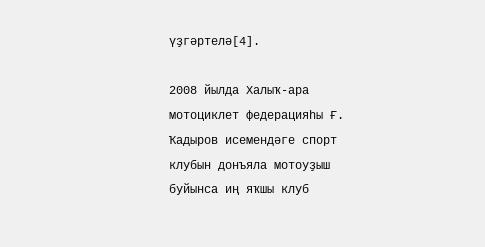үҙгәртелә[4].

2008 йылда Халыҡ-ара мотоциклет федерацияһы Ғ. Ҡадыров исемендәге спорт клубын донъяла мотоуҙыш буйынса иң яҡшы клуб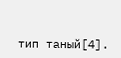тип таный[4].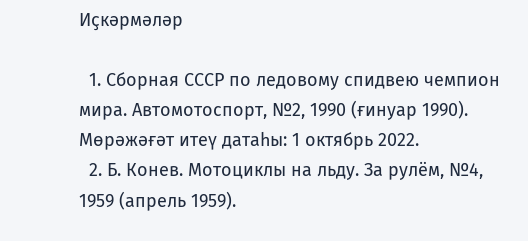Иҫкәрмәләр

  1. Сборная СССР по ледовому спидвею чемпион мира. Автомотоспорт, №2, 1990 (ғинуар 1990). Мөрәжәғәт итеү датаһы: 1 октябрь 2022.
  2. Б. Конев. Мотоциклы на льду. За рулём, №4, 1959 (апрель 1959).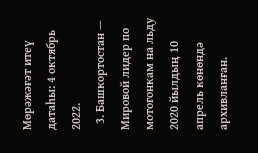Мөрәжәғәт итеү датаһы: 4 октябрь 2022.
  3. Башкортостан — Мировой лидер по мотогонкам на льду 2020 йылдың 10 апрель көнөндә архивланған.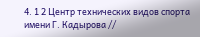4. 1 2 Центр технических видов спорта имени Г. Кадырова //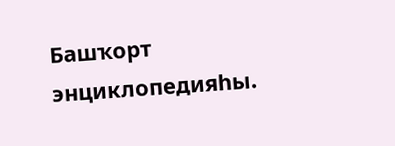Башҡорт энциклопедияһы.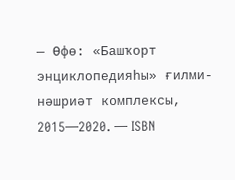— Өфө: «Башҡорт энциклопедияһы» ғилми-нәшриәт комплексы, 2015—2020. — ISBN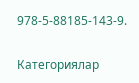978-5-88185-143-9.

Категориялар